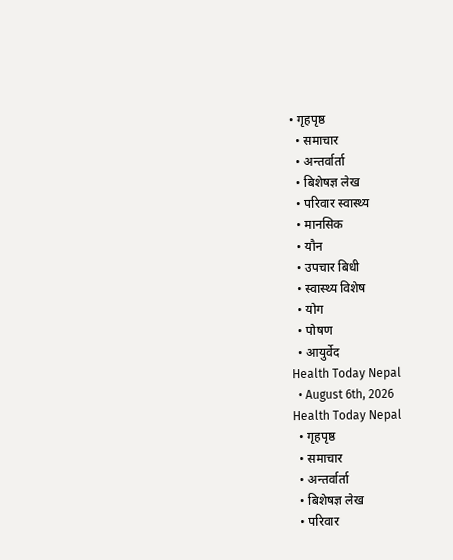• गृहपृष्ठ
  • समाचार
  • अन्तर्वार्ता
  • बिशेषज्ञ लेख
  • परिवार स्वास्थ्य
  • मानसिक
  • यौन
  • उपचार बिधी
  • स्वास्थ्य विशेष
  • योग
  • पोषण
  • आयुर्वेद
Health Today Nepal
  • August 6th, 2026
Health Today Nepal
  • गृहपृष्ठ
  • समाचार
  • अन्तर्वार्ता
  • बिशेषज्ञ लेख
  • परिवार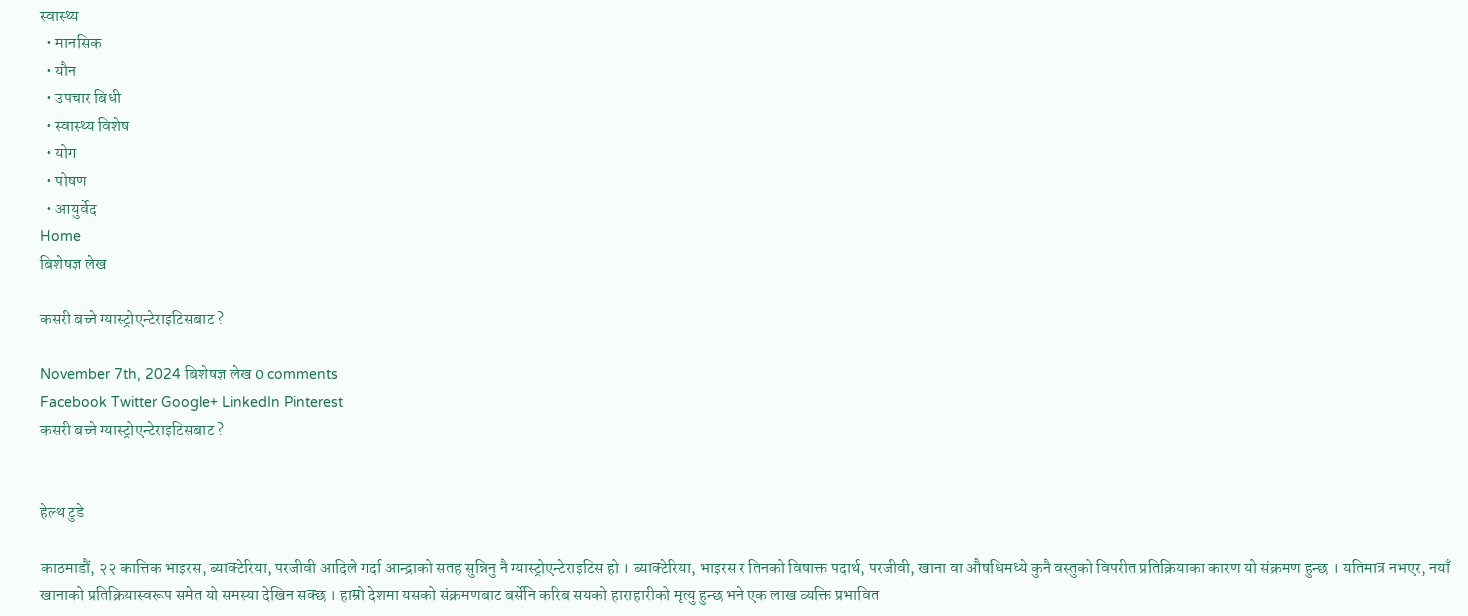स्वास्थ्य
  • मानसिक
  • यौन
  • उपचार बिधी
  • स्वास्थ्य विशेष
  • योग
  • पोषण
  • आयुर्वेद
Home
बिशेषज्ञ लेख

कसरी बच्ने ग्यास्ट्रोएन्टेराइटिसबाट ?

November 7th, 2024 बिशेषज्ञ लेख 0 comments
Facebook Twitter Google+ LinkedIn Pinterest
कसरी बच्ने ग्यास्ट्रोएन्टेराइटिसबाट ?


हेल्थ टुडे

काठमाडौं, २२ कात्तिक भाइरस, ब्याक्टेरिया, परजीवी आदिले गर्दा आन्द्राको सतह सुन्निनु नै ग्यास्ट्रोएन्टेराइटिस हो । ब्याक्टेरिया, भाइरस र तिनको विषाक्त पदार्थ, परजीवी, खाना वा औषधिमध्ये कुनै वस्तुको विपरीत प्रतिक्रियाका कारण यो संक्रमण हुन्छ । यतिमात्र नभएर, नयाँ खानाको प्रतिक्रियास्वरूप समेत यो समस्या देखिन सक्छ । हाम्रो देशमा यसको संक्रमणबाट बर्सेनि करिब सयको हाराहारीको मृत्यु हुन्छ भने एक लाख व्यक्ति प्रभावित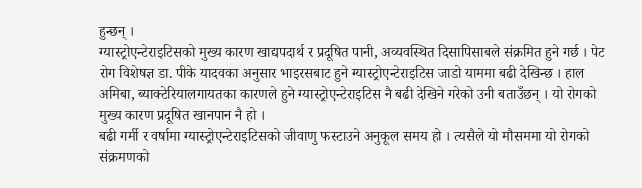हुन्छन् ।
ग्यास्ट्रोएन्टेराइटिसको मुख्य कारण खाद्यपदार्थ र प्रदूषित पानी, अव्यवस्थित दिसापिसाबले संक्रमित हुने गर्छ । पेट रोग विशेषज्ञ डा. पीके यादवका अनुसार भाइरसबाट हुने ग्यास्ट्रोएन्टेराइटिस जाडो याममा बढी देखिन्छ । हाल अमिबा, ब्याक्टेरियालगायतका कारणले हुने ग्यास्ट्रोएन्टेराइटिस नै बढी देखिने गरेको उनी बताउँछन् । यो रोगको मुख्य कारण प्रदूषित खानपान नै हो ।
बढी गर्मी र वर्षामा ग्यास्ट्रोएन्टेराइटिसको जीवाणु फस्टाउने अनुकूल समय हो । त्यसैले यो मौसममा यो रोगको संक्रमणको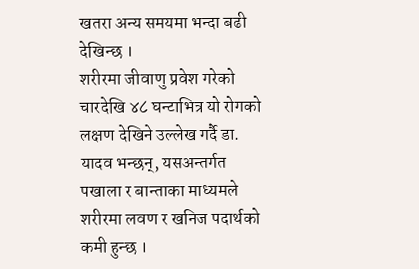खतरा अन्य समयमा भन्दा बढी देखिन्छ ।
शरीरमा जीवाणु प्रवेश गरेको चारदेखि ४८ घन्टाभित्र यो रोगको लक्षण देखिने उल्लेख गर्दै डा. यादव भन्छन्, यसअन्तर्गत पखाला र बान्ताका माध्यमले शरीरमा लवण र खनिज पदार्थको कमी हुन्छ ।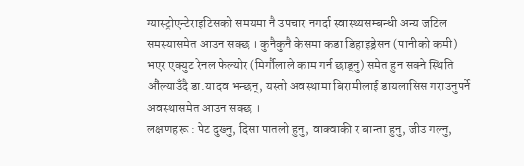ग्यास्ट्रोएन्टेराइटिसको समयमा नै उपचार नगर्दा स्वास्थ्यसम्बन्धी अन्य जटिल समस्यासमेत आउन सक्छ । कुनैकुनै केसमा कडा डिहाइड्रेसन (पानीको कमी) भएर एक्युट रेनल फेल्योर (मिर्गौलाले काम गर्न छाड्नु) समेत हुन सक्ने स्थिति औंल्याउँदै डा.यादव भन्छन्, यस्तो अवस्थामा बिरामीलाई डायलासिस गराउनुपर्ने अवस्थासमेत आउन सक्छ ।
लक्षणहरू : पेट दुख्नु, दिसा पातलो हुनु, वाक्वाकी र बान्ता हुनु, जीउ गल्नु,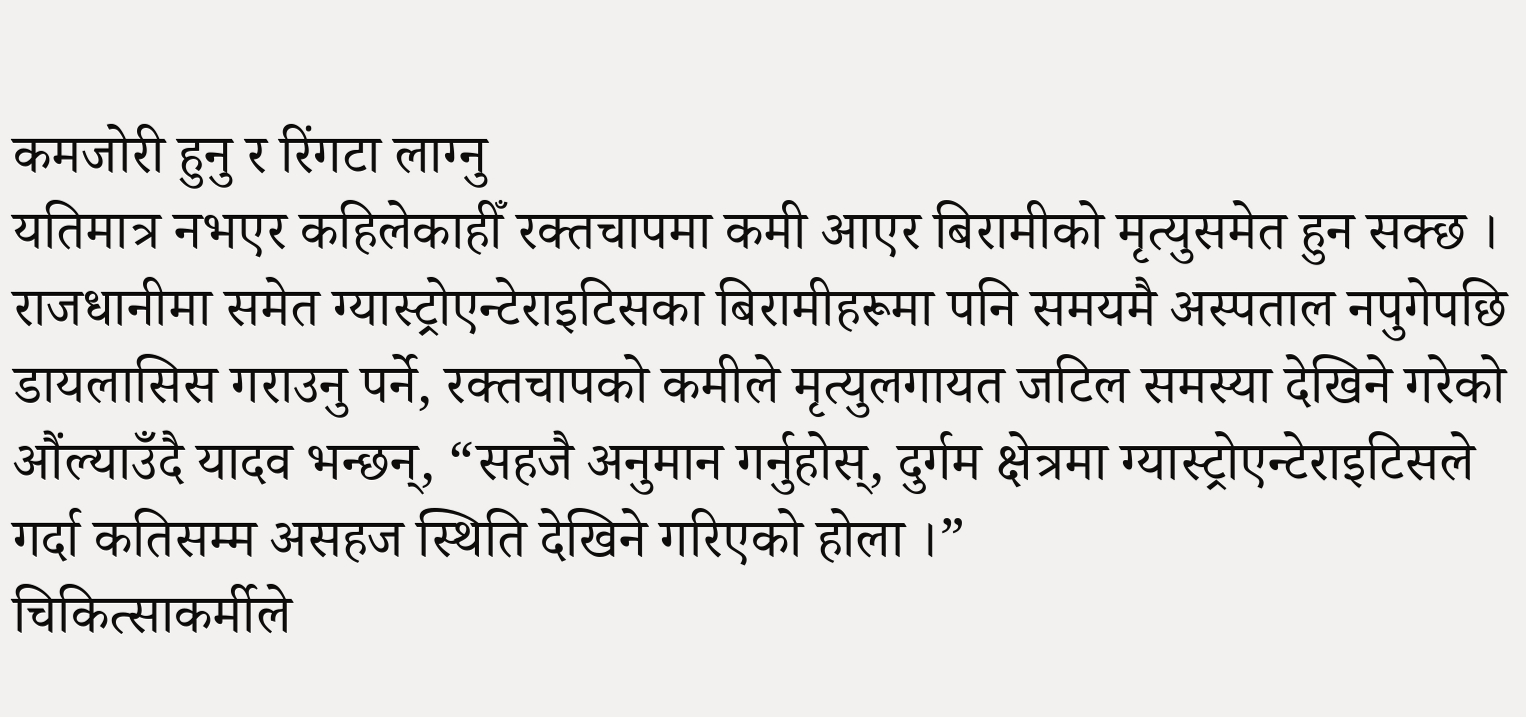कमजोरी हुनु र रिंगटा लाग्नु
यतिमात्र नभएर कहिलेकाहीँ रक्तचापमा कमी आएर बिरामीको मृत्युसमेत हुन सक्छ । राजधानीमा समेत ग्यास्ट्रोएन्टेराइटिसका बिरामीहरूमा पनि समयमै अस्पताल नपुगेपछि डायलासिस गराउनु पर्ने, रक्तचापको कमीले मृत्युलगायत जटिल समस्या देखिने गरेको औंल्याउँदै यादव भन्छन्, “सहजै अनुमान गर्नुहोस्, दुर्गम क्षेत्रमा ग्यास्ट्रोएन्टेराइटिसले गर्दा कतिसम्म असहज स्थिति देखिने गरिएको होला ।”
चिकित्साकर्मीले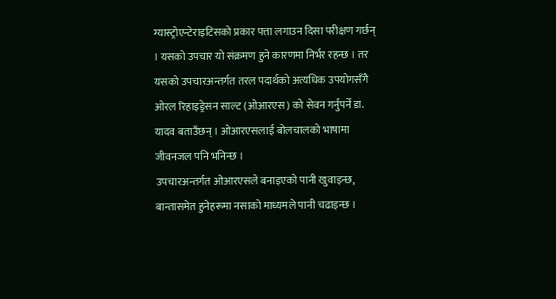ग्यास्ट्रोएन्टेराइटिसको प्रकार पत्ता लगाउन दिसा परीक्षण गर्छन् । यसको उपचार यो संक्रमण हुने कारणमा निर्भर रहन्छ । तर यसको उपचारअन्तर्गत तरल पदार्थको अत्यधिक उपयोगसँगै ओरल रिहाइड्रेसन साल्ट (ओआरएस) को सेवन गर्नुपर्ने डा. यादव बताउँछन् । ओआरएसलाई बोलचालको भाषामा जीवनजल पनि भनिन्छ ।
उपचारअन्तर्गत ओआरएसले बनाइएको पानी खुवाइन्छ, बान्तासमेत हुनेहरूमा नसाको माध्यमले पानी चढाइन्छ ।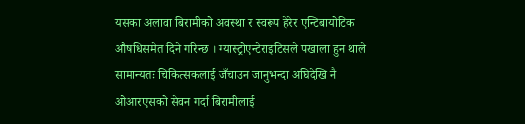यसका अलावा बिरामीको अवस्था र स्वरूप हेरेर एन्टिबायोटिक औषधिसमेत दिने गरिन्छ । ग्यास्ट्रोएन्टेराइटिसले पखाला हुन थाले सामान्यतः चिकित्सकलाई जँचाउन जानुभन्दा अघिदेखि नै ओआरएसको सेवन गर्दा बिरामीलाई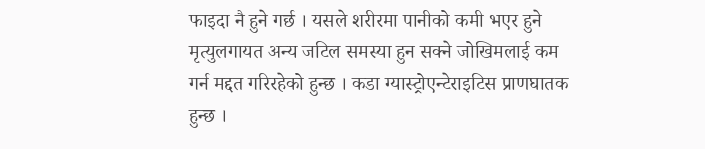फाइदा नै हुने गर्छ । यसले शरीरमा पानीको कमी भएर हुने मृत्युलगायत अन्य जटिल समस्या हुन सक्ने जोखिमलाई कम गर्न मद्दत गरिरहेको हुन्छ । कडा ग्यास्ट्रोएन्टेराइटिस प्राणघातक हुन्छ ।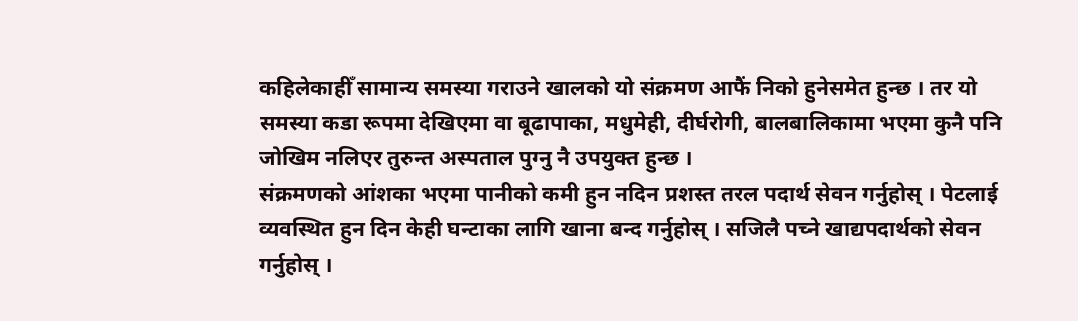कहिलेकाहीँ सामान्य समस्या गराउने खालको यो संक्रमण आफैं निको हुनेसमेत हुन्छ । तर यो समस्या कडा रूपमा देखिएमा वा बूढापाका, मधुमेही, दीर्घरोगी, बालबालिकामा भएमा कुनै पनि जोखिम नलिएर तुरुन्त अस्पताल पुग्नु नै उपयुक्त हुन्छ ।
संक्रमणको आंशका भएमा पानीको कमी हुन नदिन प्रशस्त तरल पदार्थ सेवन गर्नुहोस् । पेटलाई व्यवस्थित हुन दिन केही घन्टाका लागि खाना बन्द गर्नुहोस् । सजिलै पच्ने खाद्यपदार्थको सेवन गर्नुहोस् ।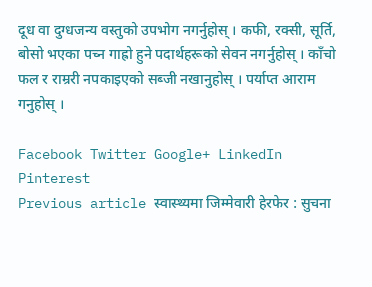दूध वा दुग्धजन्य वस्तुको उपभोग नगर्नुहोस् । कफी, रक्सी, सूर्ति, बोसो भएका पच्न गाह्रो हुने पदार्थहरूको सेवन नगर्नुहोस् । काँचो फल र राम्ररी नपकाइएको सब्जी नखानुहोस् । पर्याप्त आराम गनुहोस् ।

Facebook Twitter Google+ LinkedIn Pinterest
Previous article स्वास्थ्यमा जिम्मेवारी हेरफेर : सुचना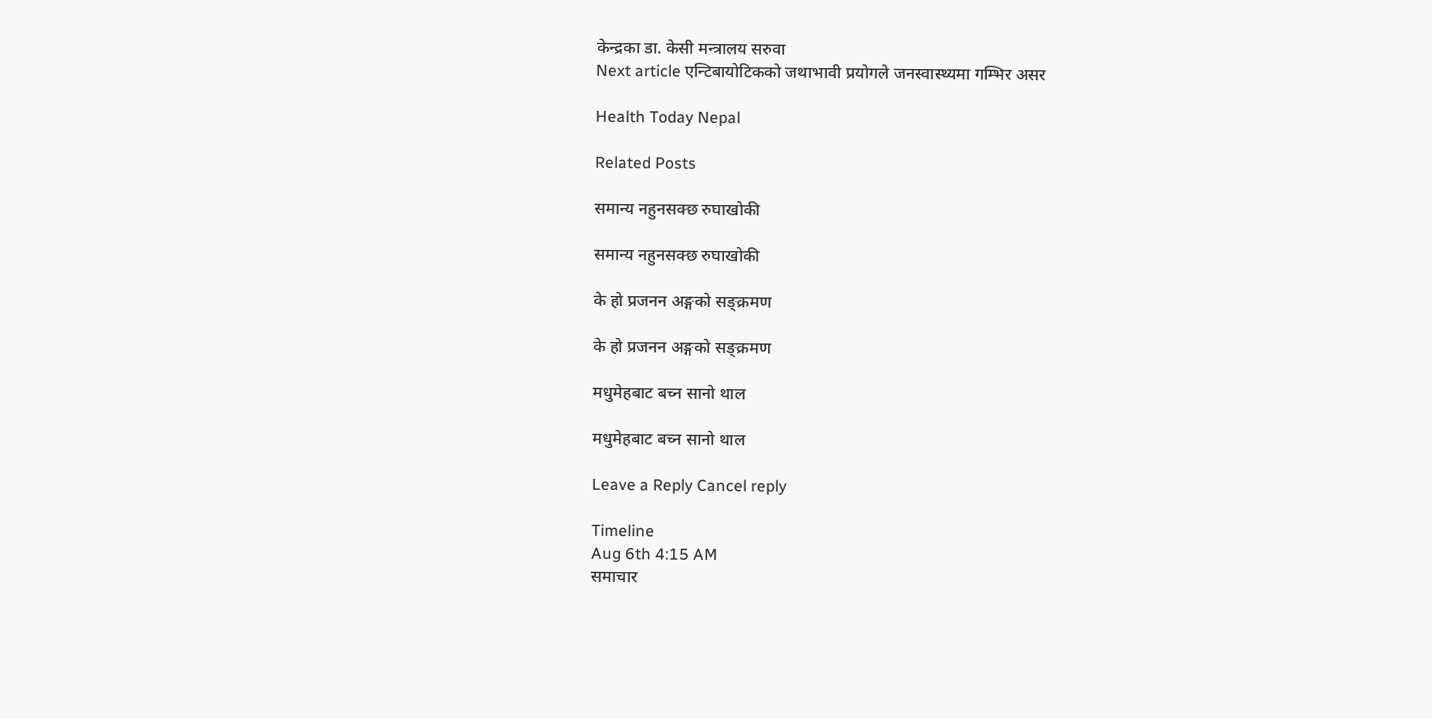केन्द्रका डा. केसी मन्त्रालय सरुवा
Next article एन्टिबायोटिकको जथाभावी प्रयोगले जनस्वास्थ्यमा गम्भिर असर

Health Today Nepal

Related Posts

समान्य नहुनसक्छ रुघाखोकी

समान्य नहुनसक्छ रुघाखोकी

के हो प्रजनन अङ्गको सङ्क्रमण

के हो प्रजनन अङ्गको सङ्क्रमण

मधुमेहबाट बच्न सानो थाल

मधुमेहबाट बच्न सानो थाल

Leave a Reply Cancel reply

Timeline
Aug 6th 4:15 AM
समाचार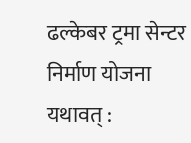ढल्केबर ट्रमा सेन्टर निर्माण योजना यथावत् :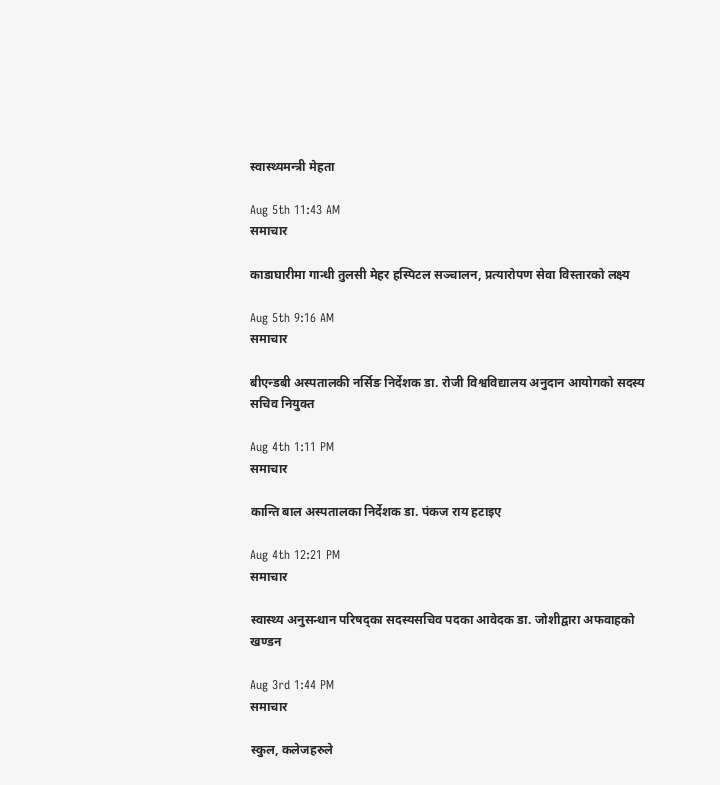स्वास्थ्यमन्त्री मेहता

Aug 5th 11:43 AM
समाचार

काडाघारीमा गान्धी तुलसी मेहर हस्पिटल सञ्चालन, प्रत्यारोपण सेवा विस्तारको लक्ष्य

Aug 5th 9:16 AM
समाचार

बीएन्डबी अस्पतालकी नर्सिङ निर्देशक डा. रोजी विश्वविद्यालय अनुदान आयोगको सदस्य सचिव नियुक्त

Aug 4th 1:11 PM
समाचार

कान्ति बाल अस्पतालका निर्देशक डा. पंकज राय हटाइए

Aug 4th 12:21 PM
समाचार

स्वास्थ्य अनुसन्धान परिषद्का सदस्यसचिव पदका आवेदक डा. जोशीद्वारा अफवाहको खण्डन

Aug 3rd 1:44 PM
समाचार

स्कुल, कलेजहरुले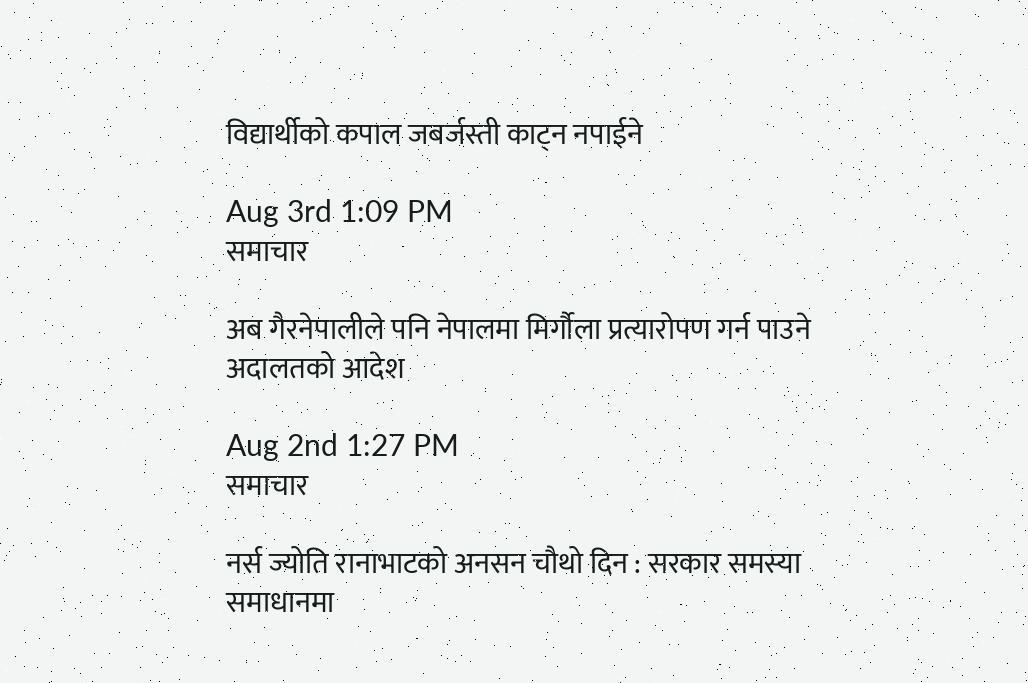विद्यार्थीको कपाल जबर्जस्ती काट्न नपाईने

Aug 3rd 1:09 PM
समाचार

अब गैरनेपालीले पनि नेपालमा मिर्गौला प्रत्यारोपण गर्न पाउने अदालतको आदेश

Aug 2nd 1:27 PM
समाचार

नर्स ज्योति रानाभाटको अनसन चौथो दिन : सरकार समस्या समाधानमा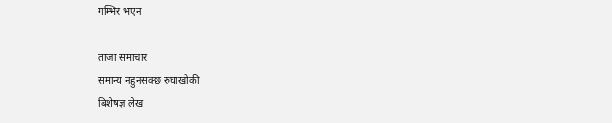गम्भिर भएन

ताजा समाचार
समान्य नहुनसक्छ रुघाखोकी
बिशेषज्ञ लेख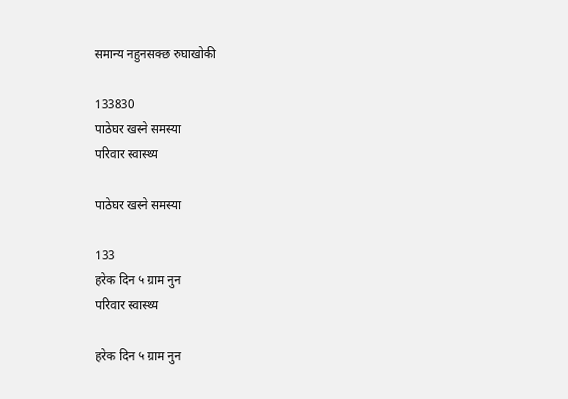समान्य नहुनसक्छ रुघाखोकी

133830
पाठेघर खस्ने समस्या
परिवार स्वास्थ्य

पाठेघर खस्ने समस्या

133
हरेक दिन ५ ग्राम नुन
परिवार स्वास्थ्य

हरेक दिन ५ ग्राम नुन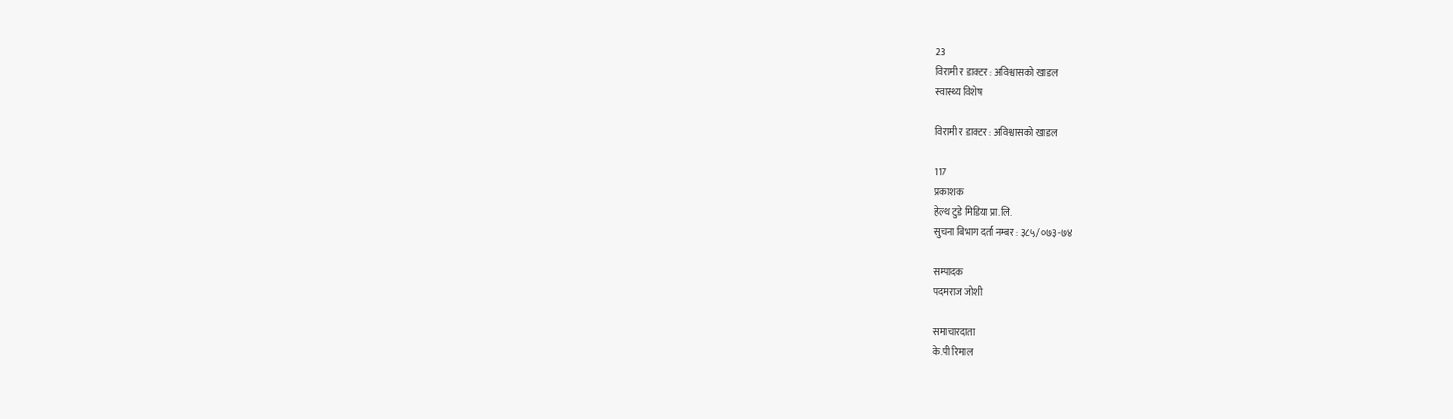23
विरामी र डाक्टर : अविश्वासको खाडल
स्वास्थ्य विशेष

विरामी र डाक्टर : अविश्वासको खाडल

117
प्रकाशक
हेल्थ टुडे मिडिया प्रा.लि.
सुचना बिभाग दर्ता नम्बर : ३८५/०७३-७४

सम्पादक
पदमराज जोशी

समाचारदाता
के.पी रिमाल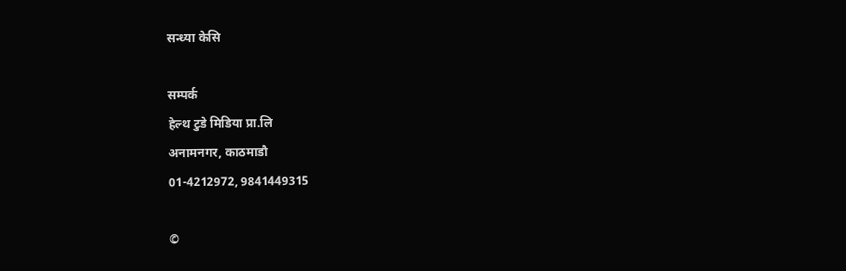सन्ध्या केसि

सम्पर्क
हेल्थ टुडे मिडिया प्रा.लि
अनामनगर, काठमाडौ
01-4212972, 9841449315

©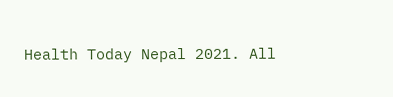Health Today Nepal 2021. All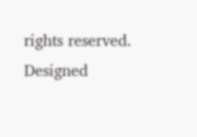rights reserved.
Designed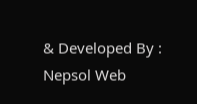& Developed By : Nepsol Web